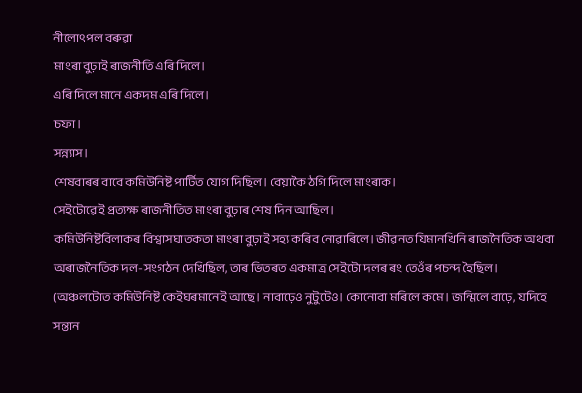নীলোৎপল বৰুৱা
মাংৰা বুঢ়াই ৰাজনীতি এৰি দিলে।
এৰি দিলে মানে একদম এৰি দিলে।
চফা।
সন্ন্যাস।
শেষবাৰৰ বাবে কমিউনিষ্ট পাৰ্টিত যোগ দিছিল। বেয়াকৈ ঠগি দিলে মাংৰাক।
সেইটোৱেই প্ৰত্যক্ষ ৰাজনীতিত মাংৰা বুঢ়াৰ শেষ দিন আছিল।
কমিউনিষ্টবিলাকৰ বিশ্বাসঘাতকতা মাংৰা বুঢ়াই সহ্য কৰিব নোৱাৰিলে। জীৱনত যিমানখিনি ৰাজনৈতিক অথবা অৰাজনৈতিক দল-সংগঠন দেখিছিল, তাৰ ভিতৰত একমাত্ৰ সেইটো দলৰ ৰং তেওঁৰ পচন্দ হৈছিল।
(অঞ্চলটোত কমিউনিষ্ট কেইঘৰমানেই আছে। নাবাঢ়েও নুটুটেও। কোনোবা মৰিলে কমে। জন্মিলে বাঢ়ে, যদিহে সন্তান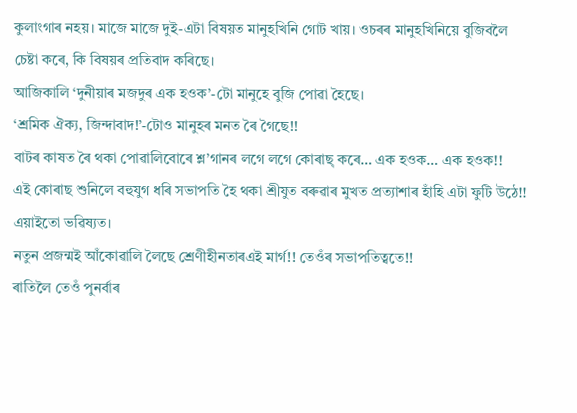কুলাংগাৰ নহয়। মাজে মাজে দুই-এটা বিষয়ত মানুহখিনি গোট খায়। ওচৰৰ মানুহখিনিয়ে বুজিবলৈ চেষ্টা কৰে, কি বিষয়ৰ প্ৰতিবাদ কৰিছে।
আজিকালি ‘দুনীয়াৰ মজদুৰ এক হওক’-টো মানুহে বুজি পোৱা হৈছে।
‘শ্ৰমিক ঐক্য, জিন্দাবাদ!’-টোও মানুহৰ মনত ৰৈ গৈছে!!
বাটৰ কাষত ৰৈ থকা পোৱালিবোৰে শ্ল’গানৰ লগে লগে কোৰাছ্ কৰে… এক হওক… এক হওক!!
এই কোৰাছ শুনিলে বহুযুগ ধৰি সভাপতি হৈ থকা শ্ৰীযুত বৰুৱাৰ মুখত প্ৰত্যাশাৰ হাঁহি এটা ফুটি উঠে!!
এয়াইতো ভৱিষ্যত।
নতুন প্ৰজন্মই আঁকোৱালি লৈছে শ্ৰেণীহীনতাৰএই মাৰ্গ!! তেওঁৰ সভাপতিত্বতে!!
ৰাতিলৈ তেওঁ পুনৰ্বাৰ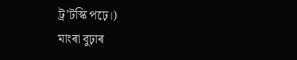ট্ৰ’টস্কি পঢ়ে।)
মাংৰা বুঢ়াৰ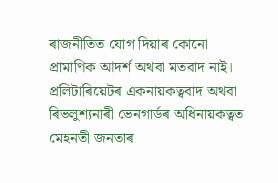ৰাজনীতিত যোগ দিয়াৰ কোনো প্ৰামাণিক আদৰ্শ অথবা মতবাদ নাই।
প্ৰলিটাৰিয়েটৰ একনায়কত্ববাদ অথবা ৰিভলুশ্যনাৰী ভেনগাৰ্ডৰ অধিনায়কত্বত মেহনতী জনতাৰ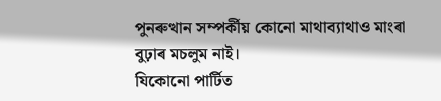পুনৰুত্থান সম্পৰ্কীয় কোনো মাথাব্যাথাও মাংৰা বুঢ়াৰ মচলুম নাই।
যিকোনো পাৰ্টিত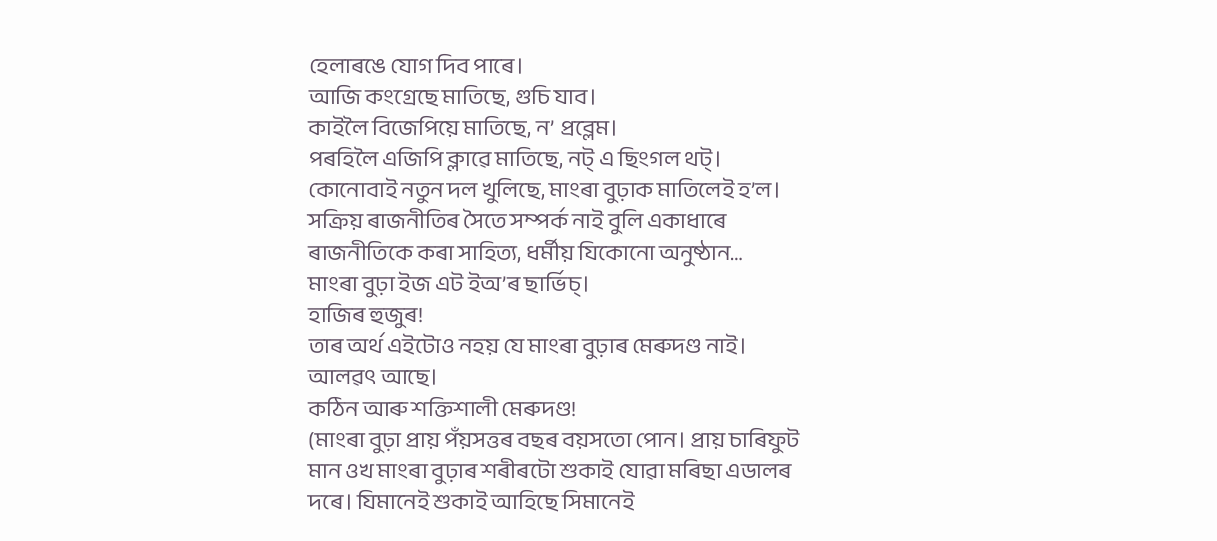হেলাৰঙে যোগ দিব পাৰে।
আজি কংগ্ৰেছে মাতিছে, গুচি যাব।
কাইলৈ বিজেপিয়ে মাতিছে, ন’ প্ৰব্লেম।
পৰহিলৈ এজিপি ক্লাৱে মাতিছে, নট্ এ ছিংগল থট্।
কোনোবাই নতুন দল খুলিছে, মাংৰা বুঢ়াক মাতিলেই হ’ল।
সক্ৰিয় ৰাজনীতিৰ সৈতে সম্পৰ্ক নাই বুলি একাধাৰে ৰাজনীতিকে কৰা সাহিত্য, ধৰ্মীয় যিকোনো অনুষ্ঠান…
মাংৰা বুঢ়া ইজ এট ইঅ’ৰ ছাৰ্ভিচ্।
হাজিৰ হুজুৰ!
তাৰ অৰ্থ এইটোও নহয় যে মাংৰা বুঢ়াৰ মেৰুদণ্ড নাই।
আলৱৎ আছে।
কঠিন আৰু শক্তিশালী মেৰুদণ্ড!
(মাংৰা বুঢ়া প্ৰায় পঁয়সত্তৰ বছৰ বয়সতো পোন। প্ৰায় চাৰিফুট মান ওখ মাংৰা বুঢ়াৰ শৰীৰটো শুকাই যোৱা মৰিছা এডালৰ দৰে। যিমানেই শুকাই আহিছে সিমানেই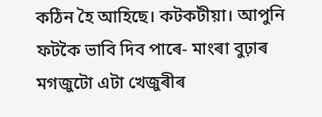কঠিন হৈ আহিছে। কটকটীয়া। আপুনি ফটকৈ ভাবি দিব পাৰে- মাংৰা বুঢ়াৰ মগজুটো এটা খেজুৰীৰ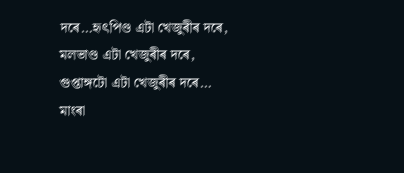দৰে…হৃৎপিণ্ড এটা খেজুৰীৰ দৰে, মলভাণ্ড এটা খেজুৰীৰ দৰে, গুপ্তাঙ্গটো এটা খেজুৰীৰ দৰে…
মাংৰা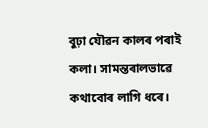বুঢ়া যৌৱন কালৰ পৰাই কলা। সামন্তৰালভাৱে কথাবোৰ লাগি ধৰে।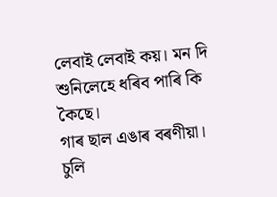লেবাই লেবাই কয়। মন দি শুনিলেহে ধৰিব পাৰি কি কৈছে।
গাৰ ছাল এঙাৰ বৰণীয়া। চুলি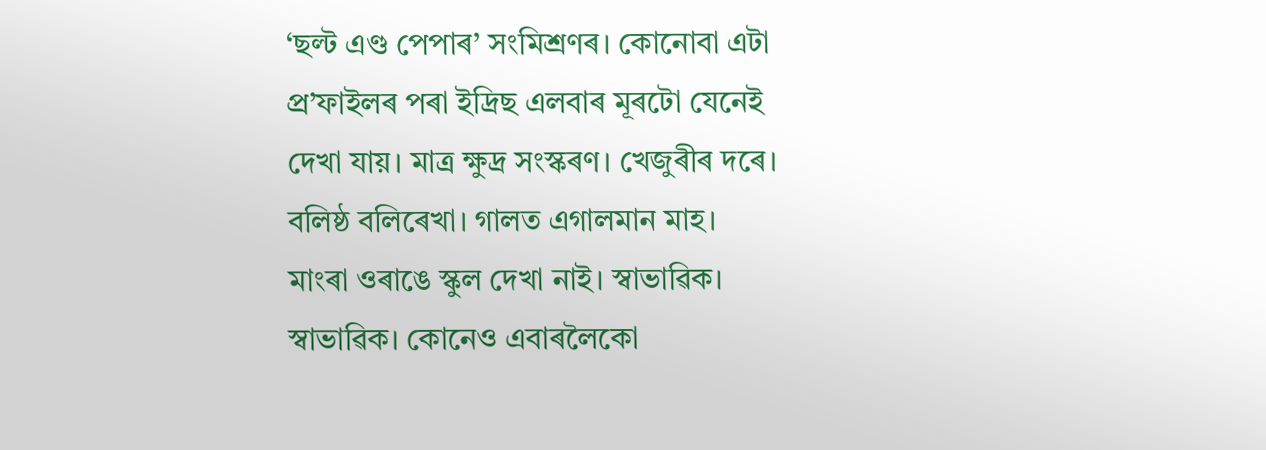‘ছল্ট এণ্ড পেপাৰ’ সংমিশ্ৰণৰ। কোনোবা এটা প্ৰ’ফাইলৰ পৰা ইদ্ৰিছ এলবাৰ মূৰটো যেনেই দেখা যায়। মাত্ৰ ক্ষুদ্ৰ সংস্কৰণ। খেজুৰীৰ দৰে। বলিষ্ঠ বলিৰেখা। গালত এগালমান মাহ।
মাংৰা ওৰাঙে স্কুল দেখা নাই। স্বাভাৱিক। স্বাভাৱিক। কোনেও এবাৰলৈকো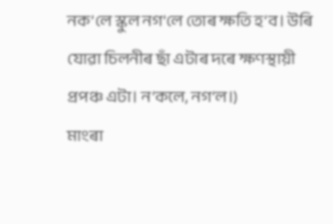নক’লে স্কুল নগ’লে তোৰ ক্ষতি হ’ব। উৰি যোৱা চিলনীৰ ছাঁ এটাৰ দৰে ক্ষণস্থায়ী প্ৰপঞ্চ এটা। ন’কলে, নগ’ল।)
মাংৰা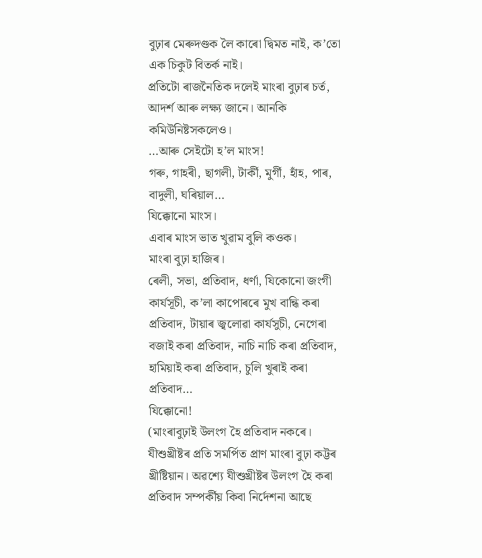বুঢ়াৰ মেৰুদণ্ডক লৈ কাৰো দ্বিমত নাই, ক’তো এক চিকুট বিতৰ্ক নাই।
প্ৰতিটো ৰাজনৈতিক দলেই মাংৰা বুঢ়াৰ চৰ্ত, আদৰ্শ আৰু লক্ষ্য জানে। আনকি কমিউনিষ্টসকলেও।
…আৰু সেইটো হ’ল মাংস!
গৰু, গাহৰী, ছাগলী, টাৰ্কী, মুৰ্গী, হাঁহ, পাৰ, বাদুলী, ঘৰিয়াল…
যিক্কোনো মাংস।
এবাৰ মাংস ভাত খুৱাম বুলি কওক।
মাংৰা বুঢ়া হাজিৰ।
ৰেলী, সভা, প্ৰতিবাদ, ধৰ্ণা, যিকোনো জংগী কাৰ্যসূচী, ক’লা কাপোৰৰে মুখ বান্ধি কৰা প্ৰতিবাদ, টায়াৰ জ্বলোৱা কাৰ্যসুচী, নেগেৰা বজাই কৰা প্ৰতিবাদ, নাচি নাচি কৰা প্ৰতিবাদ, হামিয়াই কৰা প্ৰতিবাদ, চুলি খুৰাই কৰা প্ৰতিবাদ…
যিক্কোনো!
(মাংৰাবুঢ়াই উলংগ হৈ প্ৰতিবাদ নকৰে। যীশুখ্ৰীষ্টৰ প্ৰতি সমৰ্পিত প্ৰাণ মাংৰা বুঢ়া কট্টৰ খ্ৰীষ্টিয়ান। অৱশ্যে যীশুখ্ৰীষ্টৰ উলংগ হৈ কৰা প্ৰতিবাদ সম্পৰ্কীয় কিবা নিৰ্দেশনা আছে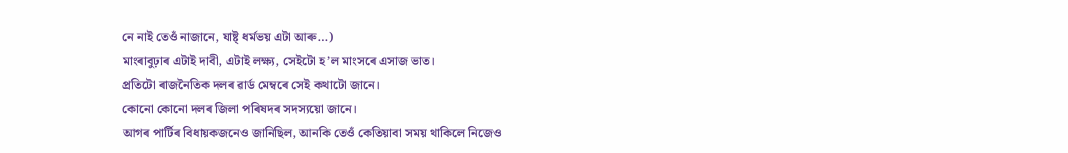নে নাই তেওঁ নাজানে, যাষ্ট্ ধৰ্মভয় এটা আৰু…)
মাংৰাবুঢ়াৰ এটাই দাবী, এটাই লক্ষ্য, সেইটো হ’ল মাংসৰে এসাজ ভাত।
প্ৰতিটো ৰাজনৈতিক দলৰ ৱাৰ্ড মেম্বৰে সেই কথাটো জানে।
কোনো কোনো দলৰ জিলা পৰিষদৰ সদস্যয়ো জানে।
আগৰ পাৰ্টিৰ বিধায়কজনেও জানিছিল, আনকি তেওঁ কেতিয়াবা সময় থাকিলে নিজেও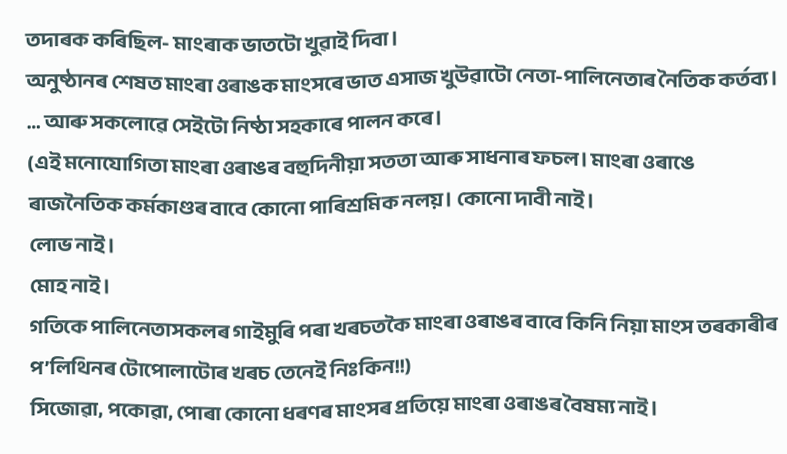তদাৰক কৰিছিল- মাংৰাক ভাতটো খুৱাই দিবা।
অনুষ্ঠানৰ শেষত মাংৰা ওৰাঙক মাংসৰে ভাত এসাজ খুউৱাটো নেতা-পালিনেতাৰ নৈতিক কৰ্তব্য।
… আৰু সকলোৱে সেইটো নিষ্ঠা সহকাৰে পালন কৰে।
(এই মনোযোগিতা মাংৰা ওৰাঙৰ বহুদিনীয়া সততা আৰু সাধনাৰ ফচল। মাংৰা ওৰাঙে ৰাজনৈতিক কৰ্মকাণ্ডৰ বাবে কোনো পাৰিশ্ৰমিক নলয়। কোনো দাবী নাই।
লোভ নাই।
মোহ নাই।
গতিকে পালিনেতাসকলৰ গাইমুৰি পৰা খৰচতকৈ মাংৰা ওৰাঙৰ বাবে কিনি নিয়া মাংস তৰকাৰীৰ প’লিথিনৰ টোপোলাটোৰ খৰচ তেনেই নিঃকিন!!)
সিজোৱা, পকোৱা, পোৰা কোনো ধৰণৰ মাংসৰ প্ৰতিয়ে মাংৰা ওৰাঙৰ বৈষম্য নাই।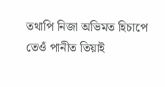তথাপি নিজা অভিমত হিচাপে তেওঁ পানীত তিয়াই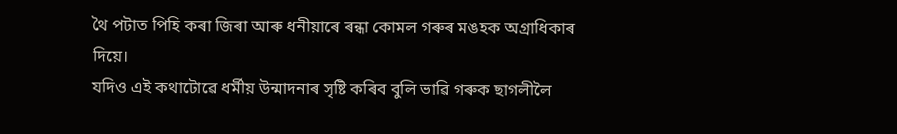থৈ পটাত পিহি কৰা জিৰা আৰু ধনীয়াৰে ৰন্ধা কোমল গৰুৰ মঙহক অগ্ৰাধিকাৰ দিয়ে।
যদিও এই কথাটোৱে ধৰ্মীয় উন্মাদনাৰ সৃষ্টি কৰিব বুলি ভাৱি গৰুক ছাগলীলৈ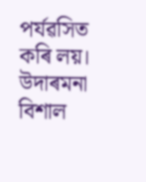পৰ্যৱসিত কৰি লয়। উদাৰমনা বিশাল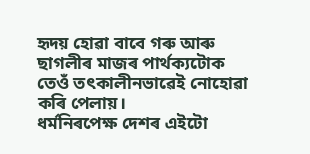হৃদয় হোৱা বাবে গৰু আৰু ছাগলীৰ মাজৰ পাৰ্থক্যটোক তেওঁ তৎকালীনভাৱেই নোহোৱা কৰি পেলায়।
ধৰ্মনিৰপেক্ষ দেশৰ এইটো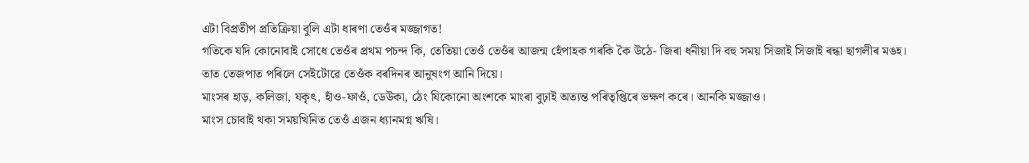এটা বিপ্ৰতীপ প্ৰতিক্ৰিয়া বুলি এটা ধাৰণা তেওঁৰ মজ্জাগত!
গতিকে যদি কোনোবাই সোধে তেওঁৰ প্ৰথম পচন্দ কি, তেতিয়া তেওঁ তেওঁৰ আজন্ম হেঁপাহক গৰকি কৈ উঠে- জিৰা ধনীয়া দি বহু সময় সিজাই সিজাই ৰন্ধা ছাগলীৰ মঙহ।
তাত তেজপাত পৰিলে সেইটোৱে তেওঁক বৰদিনৰ আনুষংগ আনি দিয়ে।
মাংসৰ হাড়, কলিজা, যকৃৎ, হাঁও-ফাওঁ, ডেউকা, ঠেং যিকোনো অংশকে মাংৰা বুঢ়াই অত্যন্ত পৰিতৃপ্তিৰে ভক্ষণ কৰে। আনকি মজ্জাও।
মাংস চোবাই থকা সময়খিনিত তেওঁ এজন ধ্যানমগ্ন ঋষি।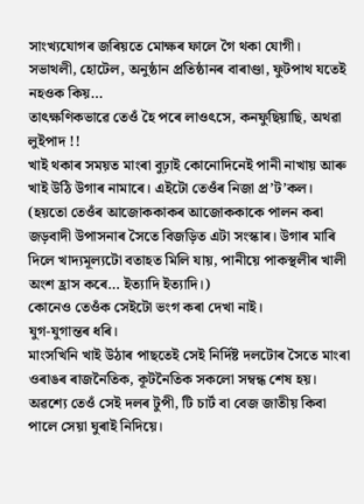সাংখ্যযোগৰ জৰিয়তে মোক্ষৰ ফালে গৈ থকা যোগী।
সভাথলী, হোটেল, অনুষ্ঠান প্ৰতিষ্ঠানৰ বাৰাণ্ডা, ফুটপাথ যতেই নহওক কিয়…
তাৎক্ষণিকভাৱে তেওঁ হৈ পৰে লাওৎসে, কনফুছিয়াছি, অথৱা লুইপাদ !!
খাই থকাৰ সময়ত মাংৰা বুঢ়াই কোনোদিনেই পানী নাখায় আৰু খাই উঠি উগাৰ নামাৰে। এইটো তেওঁৰ নিজা প্ৰ’ট’কল।
(হয়তো তেওঁৰ আজোককাকৰ আজোককাকে পালন কৰা জড়বাদী উপাসনাৰ সৈতে বিজড়িত এটা সংস্কাৰ। উগাৰ মাৰি দিলে খাদ্যমূল্যটো বতাহত মিলি যায়, পানীয়ে পাকস্থলীৰ খালী অংশ হ্ৰাস কৰে… ইত্যাদি ইত্যাদি।)
কোনেও তেওঁক সেইটো ভংগ কৰা দেখা নাই।
যুগ-যুগান্তৰ ধৰি।
মাংসখিনি খাই উঠাৰ পাছতেই সেই নিৰ্দিষ্ট দলটোৰ সৈতে মাংৰা ওৰাঙৰ ৰাজনৈতিক, কূটনৈতিক সকলো সম্বন্ধ শেষ হয়।
অৱশ্যে তেওঁ সেই দলৰ টুপী, টি চাৰ্ট বা বেজ জাতীয় কিবা পালে সেয়া ঘুৰাই নিদিয়ে।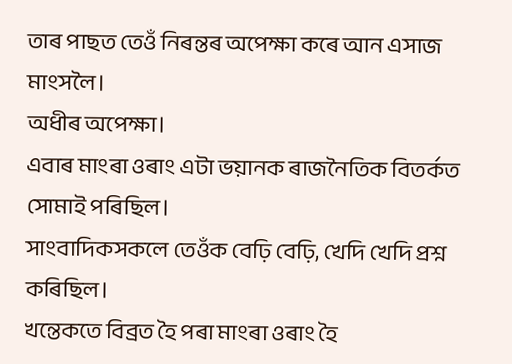তাৰ পাছত তেওঁ নিৰন্তৰ অপেক্ষা কৰে আন এসাজ মাংসলৈ।
অধীৰ অপেক্ষা।
এবাৰ মাংৰা ওৰাং এটা ভয়ানক ৰাজনৈতিক বিতৰ্কত সোমাই পৰিছিল।
সাংবাদিকসকলে তেওঁক বেঢ়ি বেঢ়ি, খেদি খেদি প্ৰশ্ন কৰিছিল।
খন্তেকতে বিব্ৰত হৈ পৰা মাংৰা ওৰাং হৈ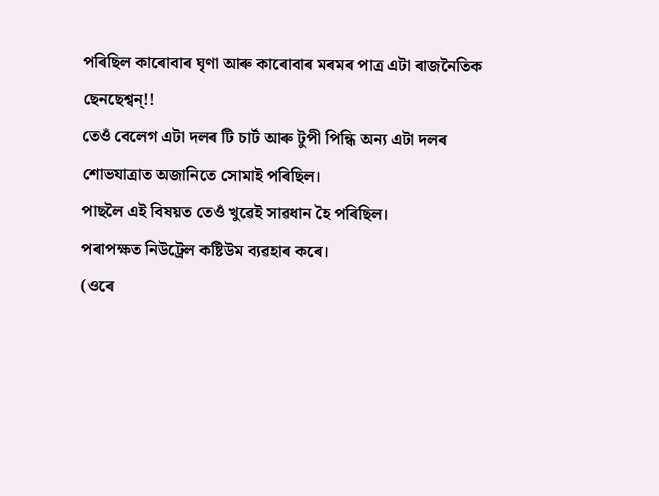পৰিছিল কাৰোবাৰ ঘৃণা আৰু কাৰোবাৰ মৰমৰ পাত্ৰ এটা ৰাজনৈতিক ছেনছেশ্বন্!!
তেওঁ বেলেগ এটা দলৰ টি চাৰ্ট আৰু টুপী পিন্ধি অন্য এটা দলৰ শোভযাত্ৰাত অজানিতে সোমাই পৰিছিল।
পাছলৈ এই বিষয়ত তেওঁ খুৱেই সাৱধান হৈ পৰিছিল।
পৰাপক্ষত নিউট্ৰেল কষ্টিউম ব্যৱহাৰ কৰে।
(ওৰে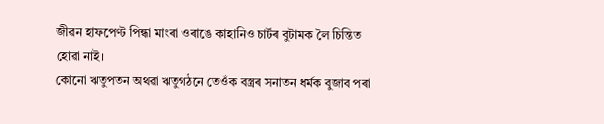জীৱন হাফপেণ্ট পিন্ধা মাংৰা ওৰাঙে কাহানিও চাৰ্টৰ বুটামক লৈ চিন্তিত হোৱা নাই।
কোনো ঋতুপতন অথৱা ঋতুগঠনে তেওঁক বস্ত্ৰৰ সনাতন ধৰ্মক বুজাব পৰা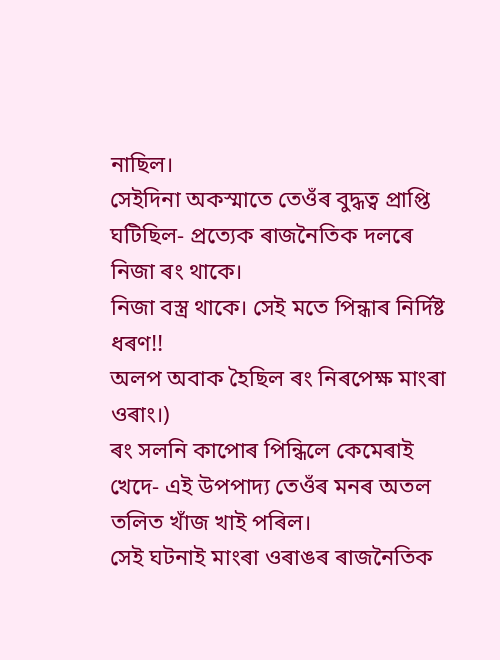নাছিল।
সেইদিনা অকস্মাতে তেওঁৰ বুদ্ধত্ব প্ৰাপ্তি ঘটিছিল- প্ৰত্যেক ৰাজনৈতিক দলৰে নিজা ৰং থাকে।
নিজা বস্ত্ৰ থাকে। সেই মতে পিন্ধাৰ নিৰ্দিষ্ট ধৰণ!!
অলপ অবাক হৈছিল ৰং নিৰপেক্ষ মাংৰা ওৰাং।)
ৰং সলনি কাপোৰ পিন্ধিলে কেমেৰাই খেদে- এই উপপাদ্য তেওঁৰ মনৰ অতল তলিত খাঁজ খাই পৰিল।
সেই ঘটনাই মাংৰা ওৰাঙৰ ৰাজনৈতিক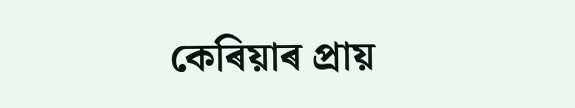কেৰিয়াৰ প্ৰায়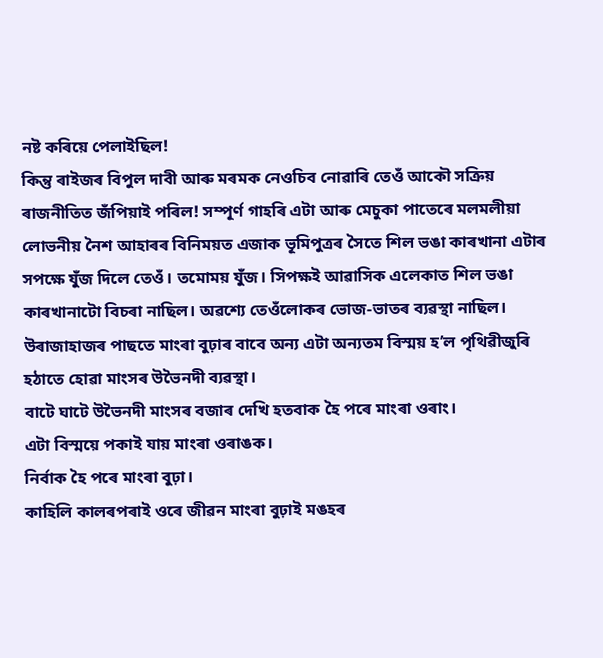নষ্ট কৰিয়ে পেলাইছিল!
কিন্তু ৰাইজৰ বিপুল দাবী আৰু মৰমক নেওচিব নোৱাৰি তেওঁ আকৌ সক্ৰিয় ৰাজনীতিত জঁপিয়াই পৰিল! সম্পূৰ্ণ গাহৰি এটা আৰু মেচুকা পাতেৰে মলমলীয়া লোভনীয় নৈশ আহাৰৰ বিনিময়ত এজাক ভূমিপুত্ৰৰ সৈতে শিল ভঙা কাৰখানা এটাৰ সপক্ষে যুঁজ দিলে তেওঁ। তমোময় যুঁজ। সিপক্ষই আৱাসিক এলেকাত শিল ভঙা কাৰখানাটো বিচৰা নাছিল। অৱশ্যে তেওঁলোকৰ ভোজ-ভাতৰ ব্যৱস্থা নাছিল।
উৰাজাহাজৰ পাছতে মাংৰা বুঢ়াৰ বাবে অন্য এটা অন্যতম বিস্ময় হ’ল পৃথিৱীজুৰি হঠাতে হোৱা মাংসৰ উভৈনদী ব্যৱস্থা।
বাটে ঘাটে উভৈনদী মাংসৰ বজাৰ দেখি হতবাক হৈ পৰে মাংৰা ওৰাং।
এটা বিস্ময়ে পকাই যায় মাংৰা ওৰাঙক।
নিৰ্বাক হৈ পৰে মাংৰা বুঢ়া।
কাহিলি কালৰপৰাই ওৰে জীৱন মাংৰা বুঢ়াই মঙহৰ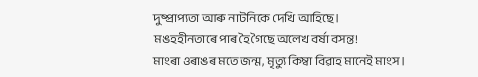দুষ্প্ৰাপ্যতা আৰু নাটনিকে দেখি আহিছে।
মঙহহীনতাৰে পাৰ হৈ গৈছে অলেখ বৰ্ষা বসন্ত!
মাংৰা ওৰাঙৰ মতে জন্ম, মৃত্যু কিম্বা বিৱাহ মানেই মাংস।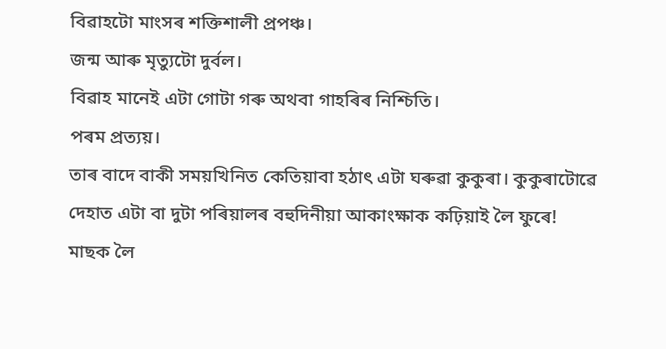বিৱাহটো মাংসৰ শক্তিশালী প্ৰপঞ্চ।
জন্ম আৰু মৃত্যুটো দুৰ্বল।
বিৱাহ মানেই এটা গোটা গৰু অথবা গাহৰিৰ নিশ্চিতি।
পৰম প্ৰত্যয়।
তাৰ বাদে বাকী সময়খিনিত কেতিয়াবা হঠাৎ এটা ঘৰুৱা কুকুৰা। কুকুৰাটোৱে দেহাত এটা বা দুটা পৰিয়ালৰ বহুদিনীয়া আকাংক্ষাক কঢ়িয়াই লৈ ফুৰে!
মাছক লৈ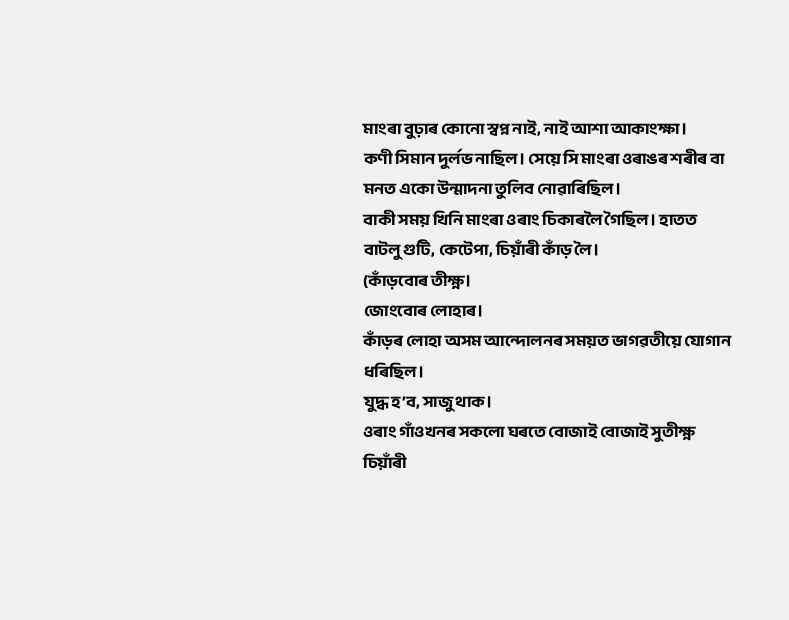মাংৰা বুঢ়াৰ কোনো স্বপ্ন নাই, নাই আশা আকাংক্ষা।
কণী সিমান দুৰ্লভ নাছিল। সেয়ে সি মাংৰা ওৰাঙৰ শৰীৰ বা মনত একো উন্মাদনা তুলিব নোৱাৰিছিল।
বাকী সময় খিনি মাংৰা ওৰাং চিকাৰলৈ গৈছিল। হাতত বাটলু গুটি, কেটেপা, চিয়াঁৰী কাঁড় লৈ।
(কাঁড়বোৰ তীক্ষ্ণ।
জোংবোৰ লোহাৰ।
কাঁড়ৰ লোহা অসম আন্দোলনৰ সময়ত ভাগৱতীয়ে যোগান ধৰিছিল।
যুদ্ধ হ’ব, সাজু থাক।
ওৰাং গাঁওখনৰ সকলো ঘৰতে বোজাই বোজাই সুতীক্ষ্ণ চিয়াঁৰী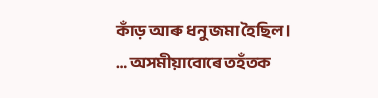কাঁড় আৰু ধনু জমা হৈছিল।
… অসমীয়াবোৰে তহঁতক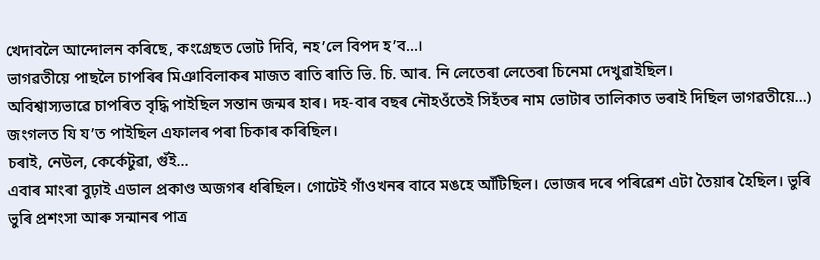খেদাবলৈ আন্দোলন কৰিছে, কংগ্ৰেছত ভোট দিবি, নহ’লে বিপদ হ’ব…।
ভাগৱতীয়ে পাছলৈ চাপৰিৰ মিঞাবিলাকৰ মাজত ৰাতি ৰাতি ভি. চি. আৰ. নি লেতেৰা লেতেৰা চিনেমা দেখুৱাইছিল।
অবিশ্বাস্যভাৱে চাপৰিত বৃদ্ধি পাইছিল সন্তান জন্মৰ হাৰ। দহ-বাৰ বছৰ নৌহওঁতেই সিহঁতৰ নাম ভোটাৰ তালিকাত ভৰাই দিছিল ভাগৱতীয়ে…)
জংগলত যি য’ত পাইছিল এফালৰ পৰা চিকাৰ কৰিছিল।
চৰাই, নেউল, কেৰ্কেটুৱা, গুঁই…
এবাৰ মাংৰা বুঢ়াই এডাল প্ৰকাণ্ড অজগৰ ধৰিছিল। গোটেই গাঁওখনৰ বাবে মঙহে আঁটিছিল। ভোজৰ দৰে পৰিৱেশ এটা তৈয়াৰ হৈছিল। ভুৰি ভুৰি প্ৰশংসা আৰু সন্মানৰ পাত্ৰ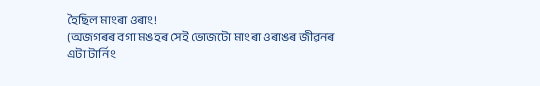হৈছিল মাংৰা ওৰাং!
(অজগৰৰ বগা মঙহৰ সেই ভোজটো মাংৰা ওৰাঙৰ জীৱনৰ এটা টাৰ্নিং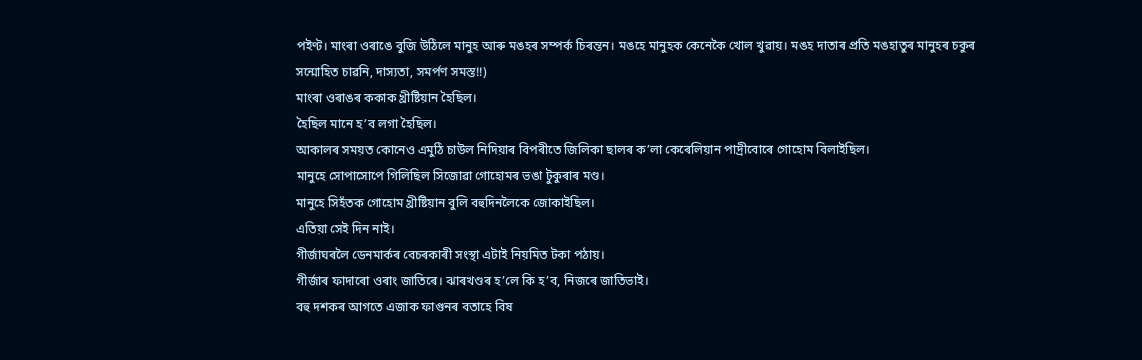পইণ্ট। মাংৰা ওৰাঙে বুজি উঠিলে মানুহ আৰু মঙহৰ সম্পৰ্ক চিৰন্তন। মঙহে মানুহক কেনেকৈ খোল খুৱায়। মঙহ দাতাৰ প্ৰতি মঙহাতুৰ মানুহৰ চকুৰ সন্মোহিত চাৱনি, দাস্যতা, সমৰ্পণ সমস্ত!!)
মাংৰা ওৰাঙৰ ককাক খ্ৰীষ্টিয়ান হৈছিল।
হৈছিল মানে হ’ব লগা হৈছিল।
আকালৰ সময়ত কোনেও এমুঠি চাউল নিদিয়াৰ বিপৰীতে জিলিকা ছালৰ ক’লা কেৰেলিয়ান পাদ্ৰীবোৰে গোহোম বিলাইছিল।
মানুহে সোপাসোপে গিলিছিল সিজোৱা গোহোমৰ ভঙা টুকুৰাৰ মণ্ড।
মানুহে সিহঁতক গোহোম খ্ৰীষ্টিয়ান বুলি বহুদিনলৈকে জোকাইছিল।
এতিয়া সেই দিন নাই।
গীৰ্জাঘৰলৈ ডেনমাৰ্কৰ বেচৰকাৰী সংস্থা এটাই নিয়মিত টকা পঠায়।
গীৰ্জাৰ ফাদাৰো ওৰাং জাতিৰে। ঝাৰখণ্ডৰ হ’লে কি হ’ব, নিজৰে জাতিভাই।
বহু দশকৰ আগতে এজাক ফাগুনৰ বতাহে বিষ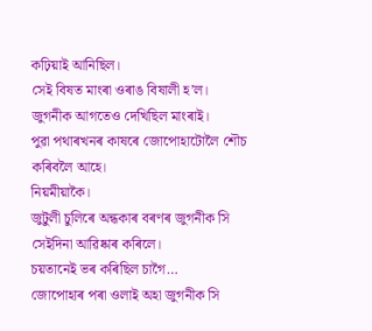কঢ়িয়াই আনিছিল।
সেই বিষত মাংৰা ওৰাঙ বিষালী হ’ল।
জুগনীক আগতেও দেখিছিল মাংৰাই।
পুৱা পথাৰখনৰ কাষৰে জোপোহাটোলৈ শৌচ কৰিবলৈ আহে।
নিয়মীয়াকৈ।
জুটুলী চুলিৰে অন্ধকাৰ বৰণৰ জুগনীক সি সেইদিনা আৱিষ্কাৰ কৰিলে।
চয়তানেই ভৰ কৰিছিল চাগৈ…
জোপোহাৰ পৰা ওলাই অহা জুগনীক সি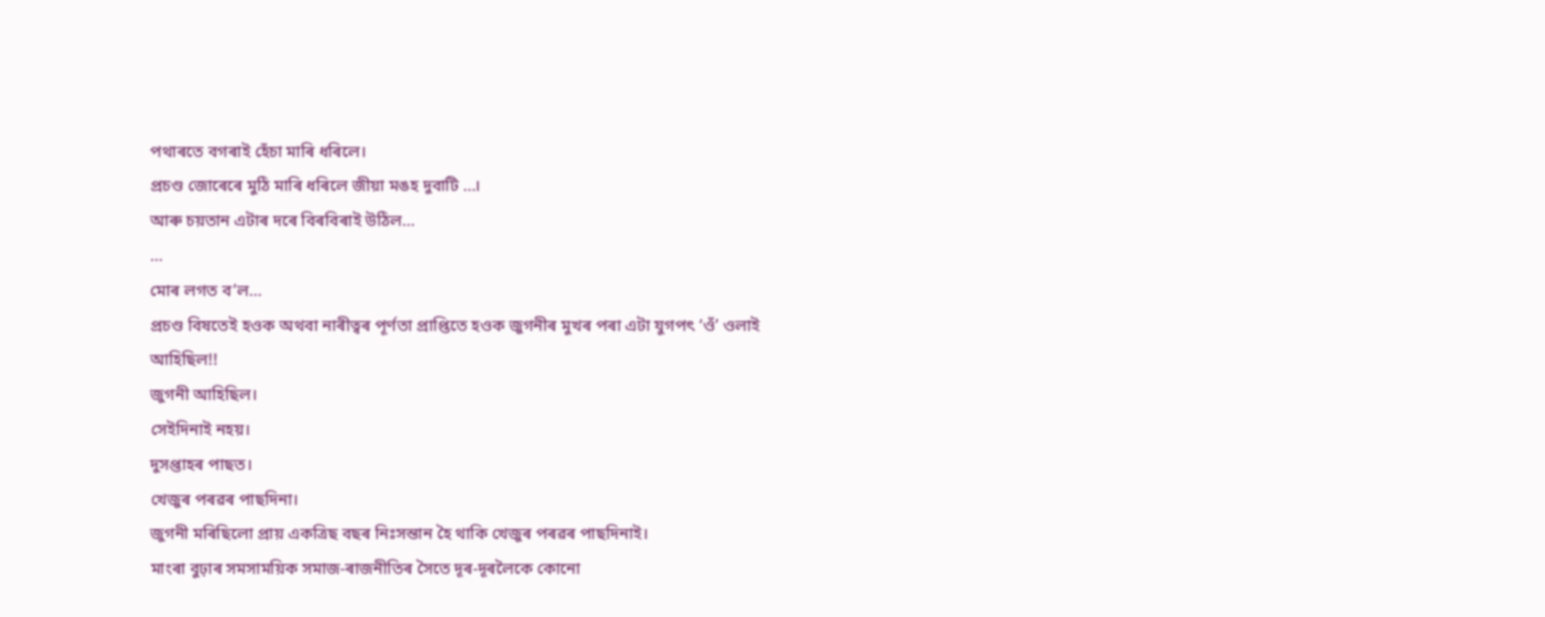পথাৰতে বগৰাই হেঁচা মাৰি ধৰিলে।
প্ৰচণ্ড জোৰেৰে মুঠি মাৰি ধৰিলে জীয়া মঙহ দুবাটি …।
আৰু চয়তান এটাৰ দৰে বিৰবিৰাই উঠিল…
…
মোৰ লগত ব’ল…
প্ৰচণ্ড বিষতেই হওক অথবা নাৰীত্বৰ পূৰ্ণতা প্ৰাপ্তিতে হওক জুগনীৰ মুখৰ পৰা এটা যুগপৎ ‘ওঁ’ ওলাই আহিছিল!!
জুগনী আহিছিল।
সেইদিনাই নহয়।
দুসপ্তাহৰ পাছত।
খেজুৰ পৰৱৰ পাছদিনা।
জুগনী মৰিছিলো প্ৰায় একত্ৰিছ বছৰ নিঃসন্তান হৈ থাকি খেজুৰ পৰৱৰ পাছদিনাই।
মাংৰা বুঢ়াৰ সমসাময়িক সমাজ-ৰাজনীতিৰ সৈতে দূৰ-দূৰলৈকে কোনো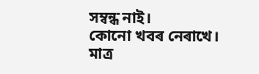সম্বন্ধ নাই।
কোনো খবৰ নেৰাখে।
মাত্ৰ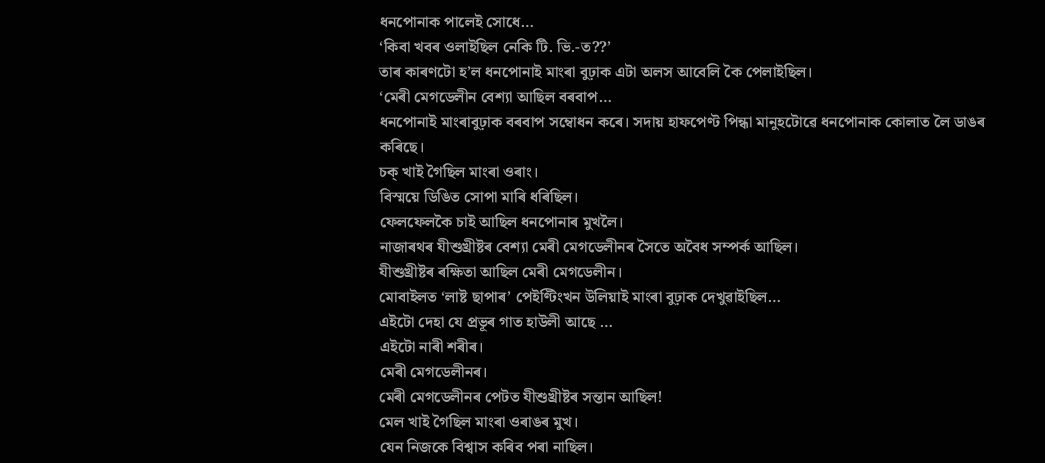ধনপোনাক পালেই সোধে…
‘কিবা খবৰ ওলাইছিল নেকি টি. ভি.-ত??’
তাৰ কাৰণটো হ’ল ধনপোনাই মাংৰা বুঢ়াক এটা অলস আবেলি কৈ পেলাইছিল।
‘মেৰী মেগডেলীন বেশ্যা আছিল বৰবাপ…
ধনপোনাই মাংৰাবুঢ়াক বৰবাপ সম্বোধন কৰে। সদায় হাফপেণ্ট পিন্ধা মানুহটোৱে ধনপোনাক কোলাত লৈ ডাঙৰ কৰিছে।
চক্ খাই গৈছিল মাংৰা ওৰাং।
বিস্ময়ে ডিঙিত সোপা মাৰি ধৰিছিল।
ফেলফেলকৈ চাই আছিল ধনপোনাৰ মুখলৈ।
নাজাৰথৰ যীশুখ্ৰীষ্টৰ বেশ্যা মেৰী মেগডেলীনৰ সৈতে অবৈধ সম্পৰ্ক আছিল।
যীশুখ্ৰীষ্টৰ ৰক্ষিতা আছিল মেৰী মেগডেলীন।
মোবাইলত ‘লাষ্ট ছাপাৰ’ পেইণ্টিংখন উলিয়াই মাংৰা বুঢ়াক দেখুৱাইছিল…
এইটো দেহা যে প্ৰভূৰ গাত হাউলী আছে …
এইটো নাৰী শৰীৰ।
মেৰী মেগডেলীনৰ।
মেৰী মেগডেলীনৰ পেটত যীশুখ্ৰীষ্টৰ সন্তান আছিল!
মেল খাই গৈছিল মাংৰা ওৰাঙৰ মুখ।
যেন নিজকে বিশ্বাস কৰিব পৰা নাছিল।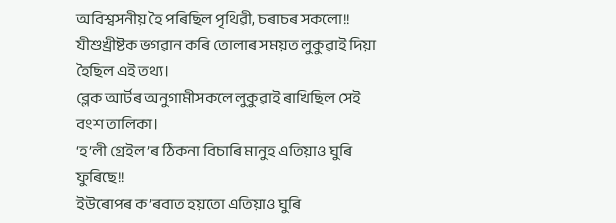অবিশ্বসনীয় হৈ পৰিছিল পৃথিৱী, চৰাচৰ সকলো!!
যীশুখ্ৰীষ্টক ভগৱান কৰি তোলাৰ সময়ত লুকুৱাই দিয়া হৈছিল এই তথ্য।
ব্লেক আৰ্টৰ অনুগামীসকলে লুকুৱাই ৰাখিছিল সেই বংশ তালিকা।
‘হ’লী গ্ৰেইল’ৰ ঠিকনা বিচাৰি মানুহ এতিয়াও ঘুৰি ফুৰিছে!!
ইউৰোপৰ ক’ৰবাত হয়তো এতিয়াও ঘুৰি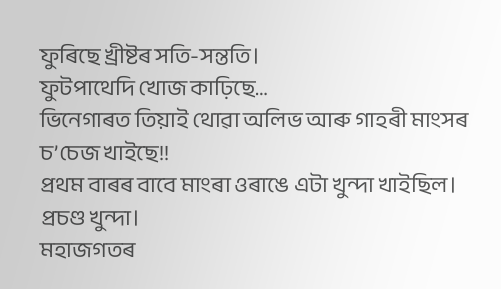ফুৰিছে খ্ৰীষ্টৰ সতি-সন্ততি।
ফুটপাথেদি খোজ কাঢ়িছে…
ভিনেগাৰত তিয়াই থোৱা অলিভ আৰু গাহৰী মাংসৰ চ’চেজ খাইছে!!
প্ৰথম বাৰৰ বাবে মাংৰা ওৰাঙে এটা খুন্দা খাইছিল।
প্ৰচণ্ড খুন্দা।
মহাজগতৰ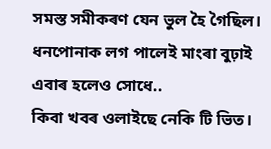সমস্ত সমীকৰণ যেন ভুল হৈ গৈছিল।
ধনপোনাক লগ পালেই মাংৰা বুঢ়াই এবাৰ হলেও সোধে..
কিবা খবৰ ওলাইছে নেকি টি ভিত।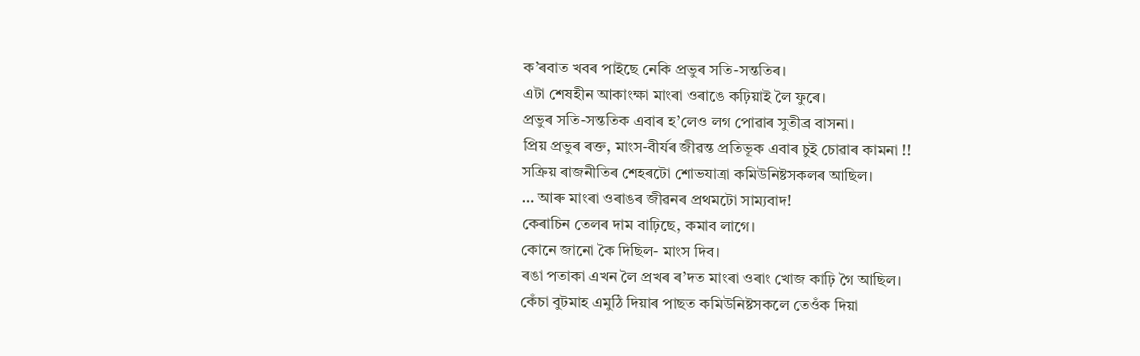ক’ৰবাত খবৰ পাইছে নেকি প্ৰভুৰ সতি-সন্ততিৰ।
এটা শেষহীন আকাংক্ষা মাংৰা ওৰাঙে কঢ়িয়াই লৈ ফুৰে।
প্ৰভুৰ সতি-সন্ততিক এবাৰ হ’লেও লগ পোৱাৰ সুতীব্ৰ বাসনা।
প্ৰিয় প্ৰভুৰ ৰক্ত, মাংস-বীৰ্যৰ জীৱন্ত প্ৰতিভূক এবাৰ চুই চোৱাৰ কামনা !!
সক্ৰিয় ৰাজনীতিৰ শেহৰটো শোভযাত্ৰা কমিউনিষ্টসকলৰ আছিল।
… আৰু মাংৰা ওৰাঙৰ জীৱনৰ প্ৰথমটো সাম্যবাদ!
কেৰাচিন তেলৰ দাম বাঢ়িছে, কমাব লাগে।
কোনে জানো কৈ দিছিল- মাংস দিব।
ৰঙা পতাকা এখন লৈ প্ৰখৰ ৰ’দত মাংৰা ওৰাং খোজ কাঢ়ি গৈ আছিল।
কেঁচা বুটমাহ এমুঠি দিয়াৰ পাছত কমিউনিষ্টসকলে তেওঁক দিয়া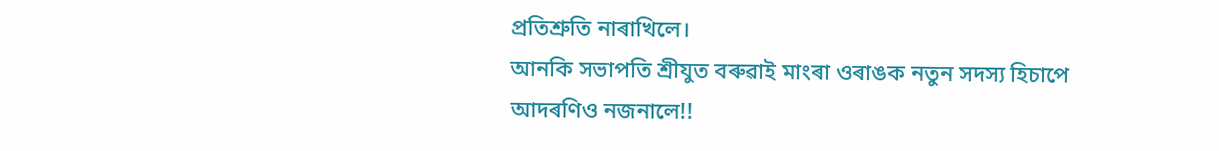প্ৰতিশ্ৰুতি নাৰাখিলে।
আনকি সভাপতি শ্ৰীযুত বৰুৱাই মাংৰা ওৰাঙক নতুন সদস্য হিচাপে আদৰণিও নজনালে!!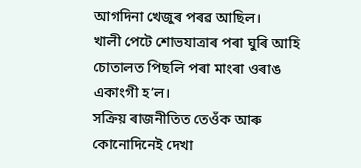আগদিনা খেজুৰ পৰৱ আছিল।
খালী পেটে শোভযাত্ৰাৰ পৰা ঘুৰি আহি চোতালত পিছলি পৰা মাংৰা ওৰাঙ একাংগী হ’ল।
সক্ৰিয় ৰাজনীতিত তেওঁক আৰু কোনোদিনেই দেখা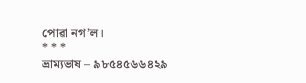পোৱা নগ’ল।
* * *
ভ্ৰাম্যভাষ – ৯৮৫৪৫৬৬৪২৯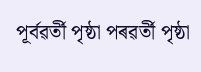পূৰ্বৱৰ্তী পৃষ্ঠা পৰৱৰ্তী পৃষ্ঠা